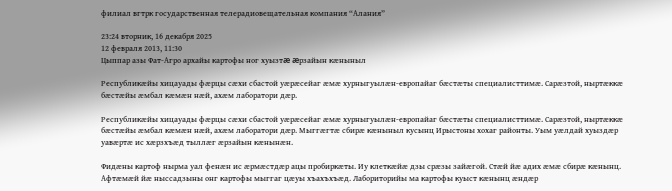филиал вгтрк государственная телерадиовещательная компания “Алания”

23:24 вторник, 16 декабря 2025
12 февраля 2013, 11:30
Цыппар азы Фат-Агро архайы картофы ног хуызтæ æрзайын кæныныл

Республикæйы хицауады фæрцы сæхи сбастой уæрæсейаг æмæ хурныгуылæн-европайаг бæстæты специалисттимæ. Сарæзтой, ныртæккæ бæстæйы æмбал кæмæн нæй, ахæм лаборатори дæр.

Республикæйы хицауады фæрцы сæхи сбастой уæрæсейаг æмæ хурныгуылæн-европайаг бæстæты специалисттимæ. Сарæзтой, ныртæккæ бæстæйы æмбал кæмæн нæй, ахæм лаборатори дæр. Мыггæгтæ сбирæ кæныныл кусынц Ирыстоны хохаг районты. Уым уæлдай хуыздæр уавæртæ ис хæрзхъæд тыллæг æрзайын кæнынæн.

Фидæны картоф нырма уал фенæн ис æрмæстдæр ацы пробиркæты. Иу клеткæйæ дзы срæзы зайæгой. Стæй йæ адих æмæ сбирæ кæнынц. Афтæмæй йæ ныссадзыны онг картофы мыггаг цæуы хъахъхъæд. Лабориторийы ма картофы куыст кæнынц æндæр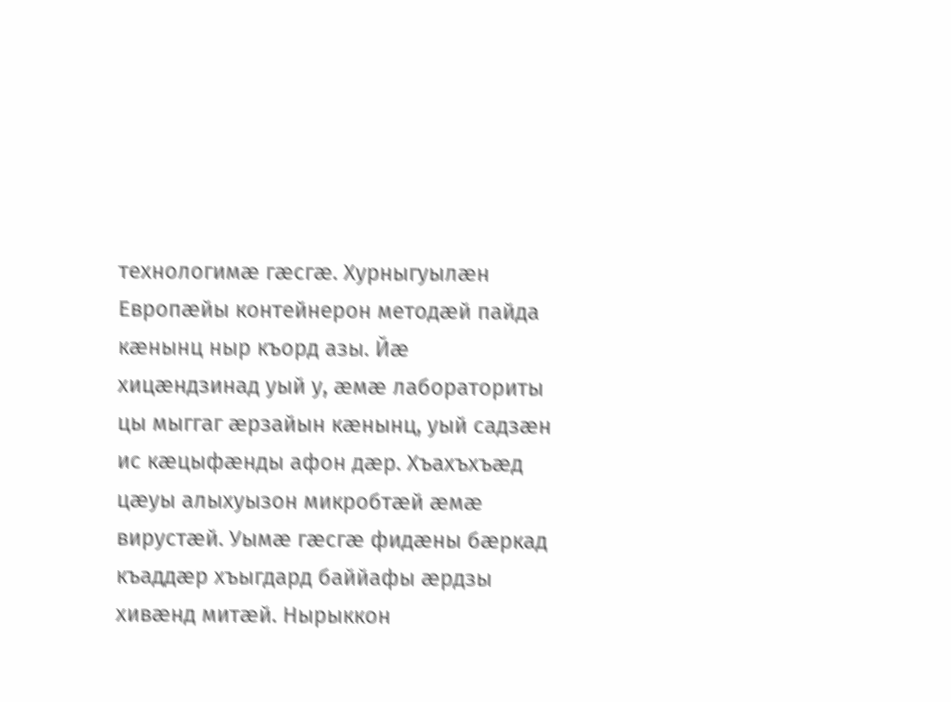технологимæ гæсгæ. Хурныгуылæн Европæйы контейнерон методæй пайда кæнынц ныр къорд азы. Йæ хицæндзинад уый у, æмæ лабораториты цы мыггаг æрзайын кæнынц, уый садзæн ис кæцыфæнды афон дæр. Хъахъхъæд цæуы алыхуызон микробтæй æмæ вирустæй. Уымæ гæсгæ фидæны бæркад къаддæр хъыгдард баййафы æрдзы хивæнд митæй. Нырыккон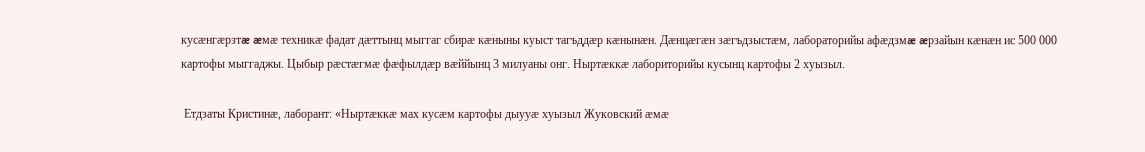кусæнгæрзтæ æмæ техникæ фадат дæттынц мыггаг сбирæ кæныны куыст тагъддæр кæнынæн. Дæнцæгæн зæгъдзыстæм, лабораторийы афæдзмæ æрзайын кæнæн ис 500 000 картофы мыггаджы. Цыбыр рæстæгмæ фæфылдæр вæййынц 3 милуаны онг. Ныртæккæ лабориторийы кусынц картофы 2 хуызыл.

 Етдзаты Кристинæ, лаборант: «Ныртæккæ мах кусæм картофы дыууæ хуызыл Жуковский æмæ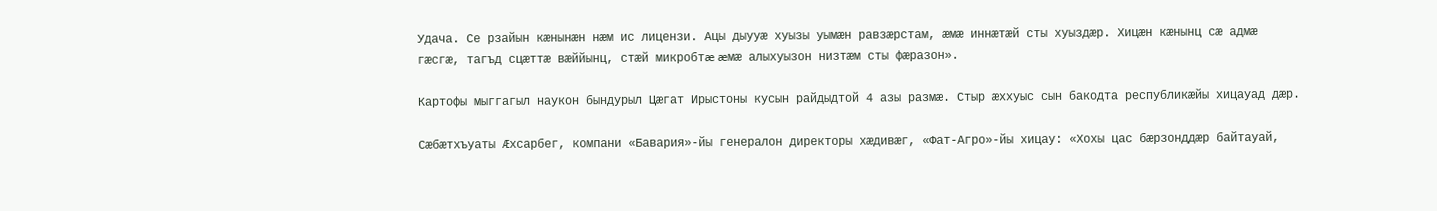Удача. Се рзайын кæнынæн нæм ис лицензи. Ацы дыууæ хуызы уымæн равзæрстам, æмæ иннæтæй сты хуыздæр. Хицæн кæнынц сæ адмæ гæсгæ, тагъд сцæттæ вæййынц, стæй микробтæ æмæ алыхуызон низтæм сты фæразон».

Картофы мыггагыл наукон бындурыл Цæгат Ирыстоны кусын райдыдтой 4 азы размæ. Стыр æххуыс сын бакодта республикæйы хицауад дæр.

Сæбæтхъуаты Æхсарбег, компани «Бавария»-йы генералон директоры хæдивæг, «Фат-Агро»-йы хицау: «Хохы цас бæрзонддæр байтауай,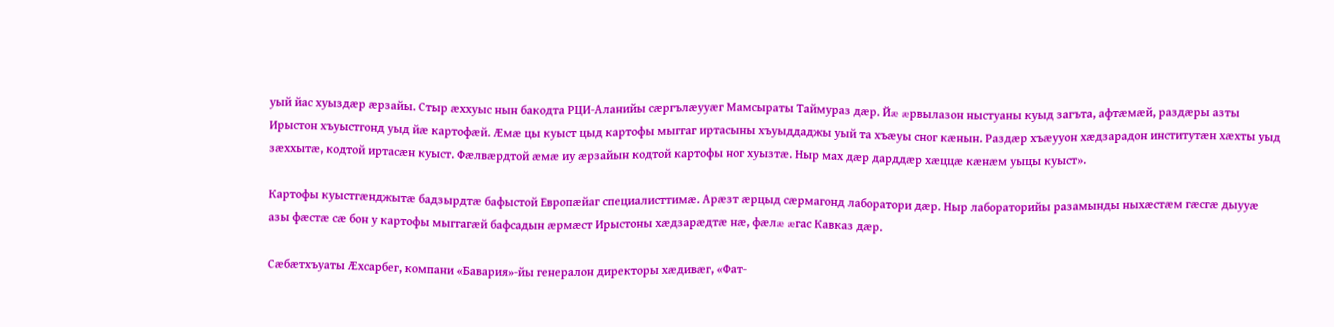уый йас хуыздæр æрзайы. Стыр æххуыс нын бакодта РЦИ-Аланийы сæргълæууæг Мамсыраты Таймураз дæр. Йæ æрвылазон ныстуаны куыд загъта, афтæмæй, раздæры азты Ирыстон хъуыстгонд уыд йæ картофæй. Æмæ цы куыст цыд картофы мыггаг иртасыны хъуыддаджы уый та хъæуы сног кæнын. Раздæр хъæууон хæдзарадон институтæн хæхты уыд зæххытæ, кодтой иртасæн куыст. Фæлвæрдтой æмæ иу æрзайын кодтой картофы ног хуызтæ. Ныр мах дæр дарддæр хæццæ кæнæм уыцы куыст».

Картофы куыстгæнджытæ бадзырдтæ бафыстой Европæйаг специалисттимæ. Арæзт æрцыд сæрмагонд лаборатори дæр. Ныр лабораторийы разамынды ныхæстæм гæсгæ дыууæ азы фæстæ сæ бон у картофы мыггагæй бафсадын æрмæст Ирыстоны хæдзарæдтæ нæ, фæлæ æгас Кавказ дæр.

Сæбæтхъуаты Æхсарбег, компани «Бавария»-йы генералон директоры хæдивæг, «Фат-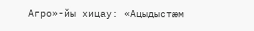Агро»-йы хицау: «Ацыдыстæм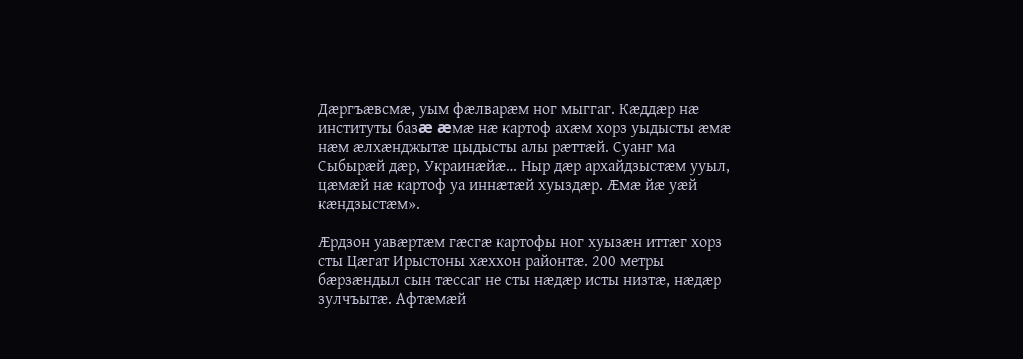Дæргъæвсмæ, уым фæлварæм ног мыггаг. Кæддæр нæ институты базæ æмæ нæ картоф ахæм хорз уыдысты æмæ нæм æлхæнджытæ цыдысты алы рæттæй. Суанг ма Сыбырæй дæр, Украинæйæ… Ныр дæр архайдзыстæм ууыл, цæмæй нæ картоф уа иннæтæй хуыздæр. Æмæ йæ уæй кæндзыстæм».

Æрдзон уавæртæм гæсгæ картофы ног хуызæн иттæг хорз сты Цæгат Ирыстоны хæххон районтæ. 200 метры бæрзæндыл сын тæссаг не сты нæдæр исты низтæ, нæдæр зулчъытæ. Афтæмæй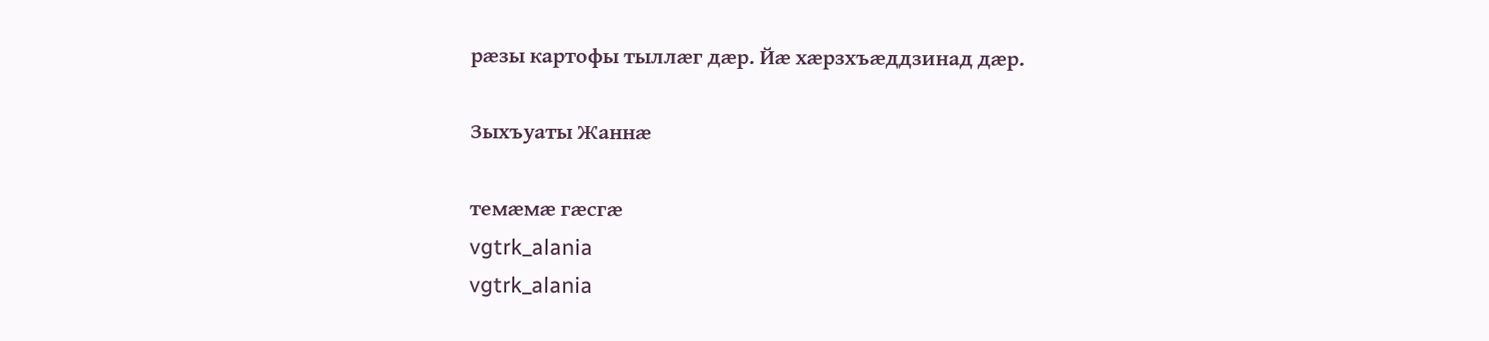рæзы картофы тыллæг дæр. Йæ хæрзхъæддзинад дæр.

Зыхъуаты Жаннæ

темæмæ гæсгæ
vgtrk_alania
vgtrk_alania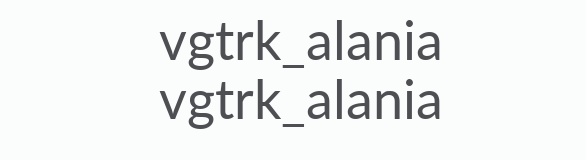vgtrk_alania
vgtrk_alania